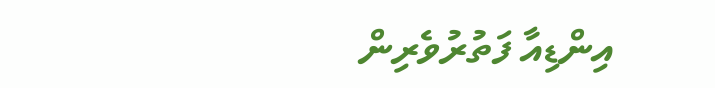އިންޑިއާ ފަތުރުވެރިން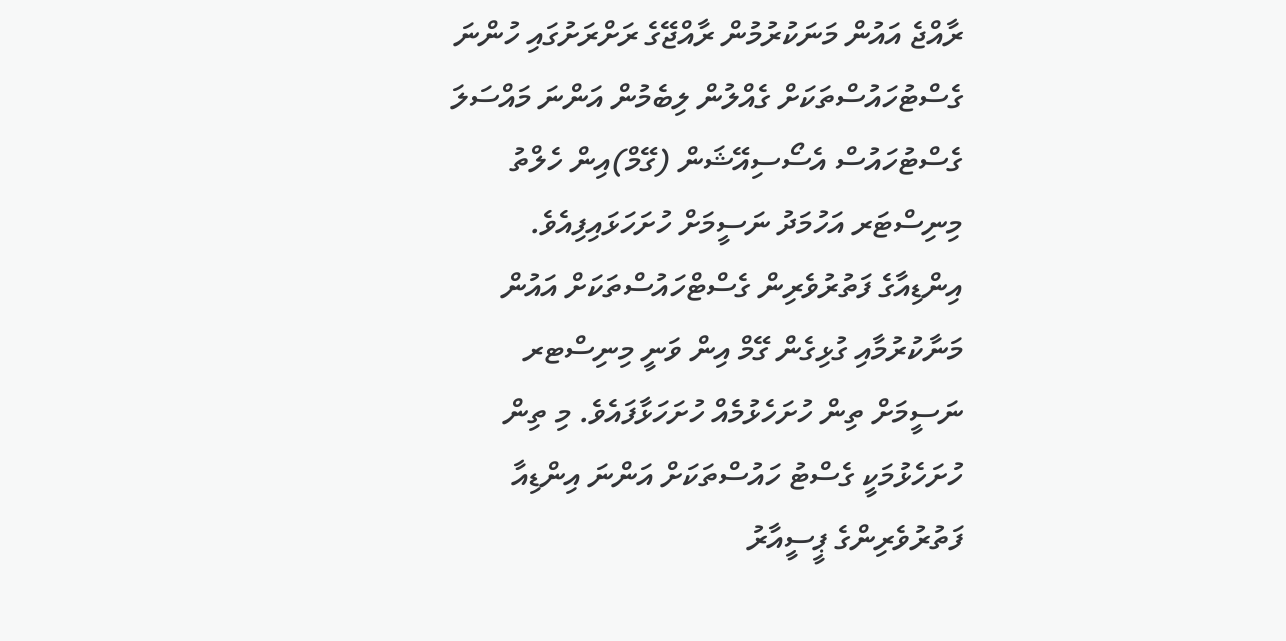ރާއްޖެ އައުން މަނަކުރުމުން ރާއްޖޭގެ ރަށްރަށުގައި ހުންނަ ގެސްޓުހައުސްތަކަށް ގެއްލުން ލިބެމުން އަންނަ މައްސަލަ ގެސްޓުހައުސް އެސޯސިއޭޝަން (ގޭމް)އިން ހެލްތު މިނިސްޓަރ އަހުމަދު ނަސީމަށް ހުށަހަޅައިފިއެވެ.
އިންޑިއާގެ ފަތުރުވެރިން ގެސްޓްހައުސްތަކަށް އައުން މަނާކުރުމާއި ގުޅިގެން ގޭމް އިން ވަނީ މިނިސްޓރ ނަސީމަށް ތިން ހުށަހެޅުމެއް ހުށަހަޅާފައެވެ. މި ތިން ހުށަހެޅުމަކީ ގެސްޓު ހައުސްތަކަށް އަންނަ އިންޑިއާ ފަތުރުވެރިންގެ ޕީސީއާރު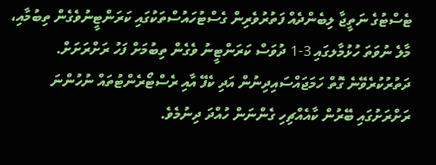ޓެސްޓުގެ ނަތީޖާ ލިބެންދެއް ފަތުރުވެރިން ގެސްޓުހައުސްތަކުގައި ކަރަންޓީނުވެގެން ތިބުމާއި، މާލެ ނުވަތަ ހުޅުމާލގައި 3-1 ދުވަސް ކަރަންޓީނު ވެގެން ތިބުމަށް ފަހު ރަށްރަށަށް. ދަތުރުކުރެވޭނެ ގޮތް ހަމަޖައްސައިދިނުން އަދި ކެފޭ އާއި ރެސްޓޯރެންޓުތައް ނުހުންނަ ރަށްރަށުގައި ބޭރުން ކާއެއްޗިހި ގެންނަން ހުއްދަ ދިނުމެވެ.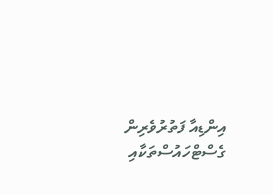އިންޑިއާ ފަތުރުވެރިން ގެސްޓްހައުސްތަކާއި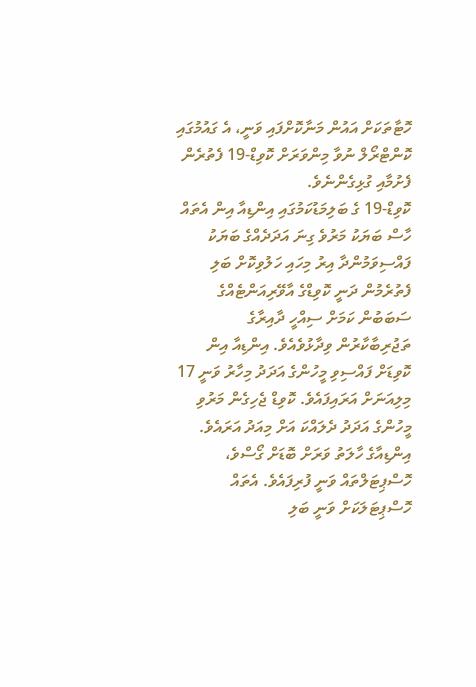ހޮޓާތަކަށް އައުން މަނާކޮށްފައި ވަނީ، އެ ގައުމުގައި ކޮންޓްރޯލް ނުވާ މިންވަރަށް ކޮވިޑް-19 ފެތުރެން ފެށުމާއި ގުޅިގެންނެވެ.
ކޮވިޑް-19 ގެ ބަލިމަޑުކަމުގައި އިންޑިއާ އިން އެތައް ހާސް ބަޔަކު މަރުވެ ގިނަ އަދަދެއްގެ ބަޔަކު ފައްސިވަމުންދާ އިރު މިހައި ހަލުވިކޮށް ބަލި ފެތުރެމުން ދަނީ ކޮވިޑްގެ އާވޭރިއަންޓެއްގެ ސަބަބުން ކަމަށް ސިއްހީ ދާއިރާގެ ތަޖުރިބާކާރުން ވިދާޅުވެއެވެ. އިންޑިއާ އިން ކޮވިޑަށް ފައްސިވި މީހުންގެ އަދަދު މިހާރު ވަނީ 17 މިލިއަނަށް އަރައިފައެވެ. ކޮވިޑް ޖެހިގެން މަރުވި މީހުންގެ އަދަދު ދެލައްކަ އަށް މިއަދު އަރައެވެ.
އިންޑިއާގެ ހާލަތު ވަރަށް ބޮޑަށް ގޯސްވެ، ހޮސްޕިޓަލްތައް ވަނީ ފުރިފައެވެ. އެތައް ހޮސްޕިޓަލަކަށް ވަނީ ބަލި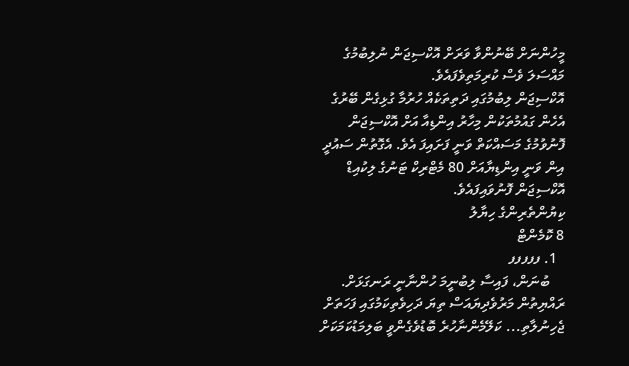މީހުންނަށް ބޭނުންވާ ވަރަށް އޮކްސިޖަން ނުލިބުމުގެ މައްސަލަ ވެސް ކުރިމަތިވެފައެވެ.
އޮކްސިޖަން ލިބުމުގައި ދަތިތަކެއް ހުރުމާ ގުޅިގެން ބޭރުގެ އެހެން ގައުމުތަކުން މިހާރު އިންޑިއާ އަށް އޮކްސިޖަން ފޮނުވުމުގެ މަސައްކަތް ވަނީ ފަށައިފަ އެވެ. އެގޮތުން ސައުދީ އިން ވަނީ އިންޑިޔާއަށް 80 މެޓްރިކް ޓަނުގެ ލިކުއިޑް އޮކްސިޖަން ފޮނުވައިފައެވެ.
ކިޔުންތެރިންގެ ހިޔާލު
8 ކޮމެންޓް
  1. ފފފފފ
    ބުނަން، ފައިސާ ލިބުނީމަ ހުންނާނީ ރަނގަޅަށް. ރައްޔިތުން މަރުވެދިޔައަސް ތިޔަ ދަހިވެތިކަމުގައި ފަހަތަށް ޖެހިނުލާތި... ކަލޭމެންނާހުރެ ބޮޑުވެގެންވީ ބަލިމަޑުކަމަކަށް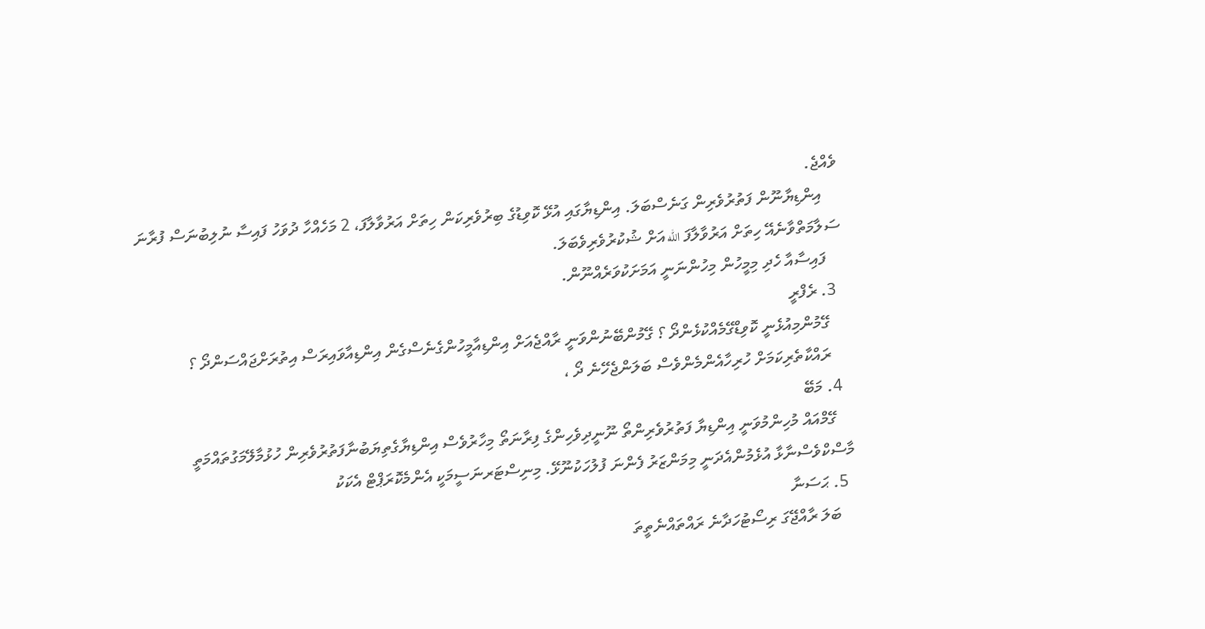ވެއްޖެ.
    އިންޑިޔާނޫން ފަތުރުވެރިން ގަނެސްބަލަ. އިންޑިޔާގައި އުޅޭ ކޮވިޑުގެ ބިރުވެރިކަން ހިތަށް އަރުވާލާފަ، 2 މަހެއްހާ ދުވަހު ފައިސާ ނުލިބުނަސް ފުރާނަ ސަލާމަތްވާނެއޭ ހިތަށް އަރުވާލާފަ الله އަށް ޝުކުރުވެރިވެބަލަ.
    ފައިސާއާ ހެދި މިމީހުން މިހުންނަނީ އަމަށަކުވަރެއްނޫން.
  3. ރެފްރީ
    ގޭމުންމިއުޅެނީ ކޮވިޑްގޭމެއްކުޅެންދޯ ؟ ގޭމުންބޭނުންވަނީ ރާއްޖެއަށް އިންޑިއާމީހުންގެނެސްގެން އިންޑިއާވައިރަސް އިތުރަށްޖައްސަންދޯ ؟
    ރައްކާތެރިކަމަށް ހުރިހާއެންމެންވެސް ބަލަންޖެހޭނެ ދޯ ،
  4. މަބޭ
    ގޭމްއައް މުހިންމުވަނީ އިންޑިޔާ ފަތުރުވެރިންތޯ ނޫނީދިވެހިންގެ ފިރާނަތޯ މިހާރުވެސް އިންޑިޔާގެތިޔަބުނާފަތުރުވެރިން ހުޅުމާލޭމަގުތައްމަތީ މާސްކްވެސްނާޅާ އުޅެމުންއެދަނީ މިމަންޒަރު ފެންނަ ފުލުހަކުނޫޅޭ. މިނިސްޓަރނަސީމަކީ އެންމެކޮރަޕްޓް އެކަކު
  5. ޙަސަނާ
    ބަލަ ރާއްޖޭގަ ރިސޯޓުހަދާނެ ރައްތައްނެތީތަ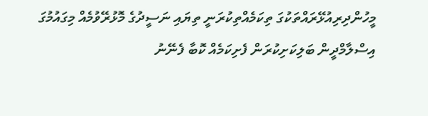މީހުންދިރިއުޅޭރައްތަކުގަ ތިކަމެއްތިކުރަނީ ތިޔައި ނަސީދުގެ މޮޅުރޭވުމެއް މިގައުމުގަ އިސްލާމްދީން ބަލިކަށިކުރަން ފެށިކަމެއް ކޮބާ ފެނޭނު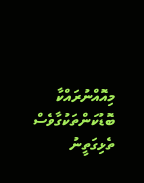މިއޮއްނުރައްކާ ބޮޑުކަންތަކުގާވެސް ތެޅިގަތީނު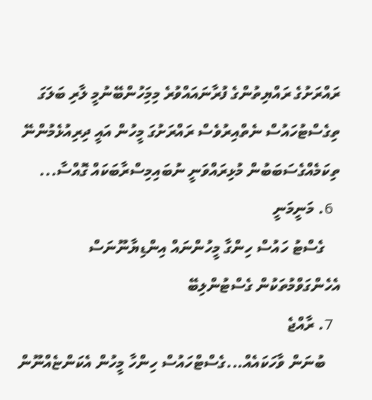ރައްރަށުގެ ރައްޔިތުންގެ ފުރާނައައްވުރެ މިމަިހުންބޭނުމީ ލާރި ބަލަގަ ތިގެސްޓުހައުސް ނެތްއިރުވެސް ރައްރަށުގަ މީހުން އައީ ދިރިއުޅެމުންނޭ ތިކަމެއްގެސަބަބުން މުޅިރައްވަނީ ނުބައިމިސްރާބަކައް ގޮއްސާ...
  6. މަނީމަނީ
    ގެސްޓު ހައުސް ހިންގާ މީހުންނައް އިންޑިޔާނޫނަސް އެހެންގަވްމުތަކުން ގެސްޓުންލިބޭ
  7. ރާއްޖެ
    ބުނަން ވާހަކައެއް...ގެސްޓްހައުސް ހިންހާ މީހުން އެކަންޏެއްނޫން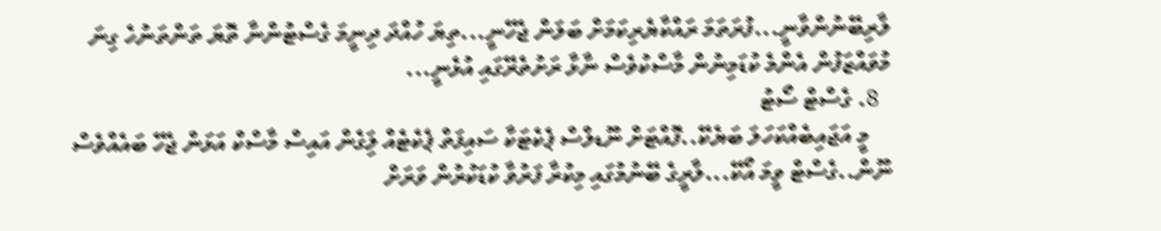ލާރިބޭނުންވާނީ...ފުރަތަމަ ރައްކާޔެރިކަމަށް ބަލަން ޖެހޭނީ...ތިޔަ ހުއްދަ ދިނީމަ ގެސްޓުންނާ ތޮޔަ ތަންތަނުހެ ގިނަ މުވައްޒަފުން އެންމެ ކުޑަމިނުން މާސްކުވެސް ނާޅާ ރަށުތެރޭގައި އުޅެނީ...
  8. ގެސްޓް ސޯޓު
    މީ އަޖައިބެއްކަހަލަ ބަޔެކޭ..ފޮއްޓަށް ނޫޑލްސް ޕެކެޓަކާ ސައިފަތް ޕެކެޓެއް ލަިގެން އައިސް މާސްކް އަޅަން ޖެހޭ ބައެއްވެސް ނޫން..ގެސްޓް ވީމަ އޯކޭ...ލާރީގެ ބޭނުމުގައި މިކުރާ ފަރުވާ ކުޑަކުރުން ވަރަށް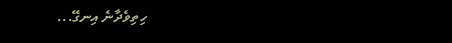ހިތިވެދާނެ އިނގޭ...